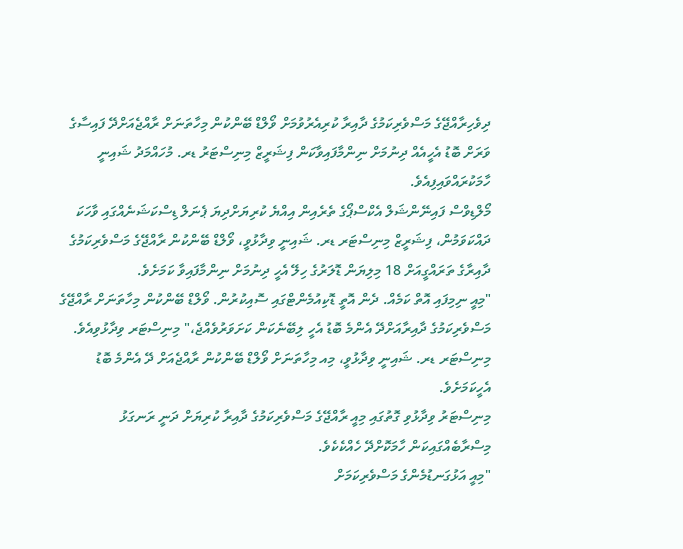ދިވެހިރާއްޖޭގެ މަސްވެރިކަމުގެ ދާއިރާ ކުރިއެރުވުމަށް ވޯލްޑް ބޭންކުން މިހާތަނަށް ރާއްޖެއަށްދޭ ފައިސާގެ ވަރަށް ބޮޑު އެހީއެއް ދިނުމަށް ނިންމާފައިވާކަން ފިޝަރީޒް މިނިސްޓަރު ޑރ. މުހައްމަދު ޝައިނީ ހާމަކުރައްވައިފިއެވެ.
މޯލްޑިވްސް ފައިނޭންޝަލް އެކްސްޕޯގެ ތެރެއިން އިއްޔެ ކުރިޔަށްދިޔަ ޕެނަލް ޑިސްކަޝަނެއްގައި ވާހަކަ ދައްކަވަމުން، ފިޝަރީޒް މިނިސްޓަރ ޑރ. ޝައިނީ ވިދާޅުވީ، ވޯލްޑް ބޭންކުން ރާއްޖޭގެ މަސްވެރިކަމުގެ ދާއިރާގެ ތަރައްގީއަށް 18 މިލިޔަން ޑޮލަރުގެ ހިލޭ އެހީ ދިނުމަށް ނިންމާފައިވާ ކަމަށެވެ.
"މިއީ ނިމިފައި އޮތް ކަމެއް. ދެން އޮތީ ޑޮކިއުމެންޓްގައި ސޮއިކުރުން. ވޯލްޑް ބޭންކުން މިހާތަނަށް ރާއްޖޭގެ މަސްވެރިކަމުގެ ދާއިރާއަށްދޭ އެންމެ ބޮޑު އެހީ ލިބޭނެކަން ކަށަވަރުވެއްޖެ،" މިނިސްޓަރ ވިދާޅުވިއެވެ.
މިނިސްޓަރ ޑރ. ޝައިނީ ވިދާޅުވީ، މިއ މިހާތަނަށް ވޯލްޑް ބޭންކުން ރާއްޖެއަށް ދޭ އެންމެ ބޮޑު އެހީކަމަށެވެ.
މިނިސްޓަރު ވިދާޅުވި ގޮތުގައި މިއީ ރާއްޖޭގެ މަސްވެރިކަމުގެ ދާއިރާ ކުރިޔަށް ދަނީ ރަނގަޅު މިސްރާބެއްގައިކަން ހާމަކޮށްދޭ ހެއްކެކެވެ.
"މިއީ އަޅުގަނޑުމެންގެ މަސްވެރިކަމަށް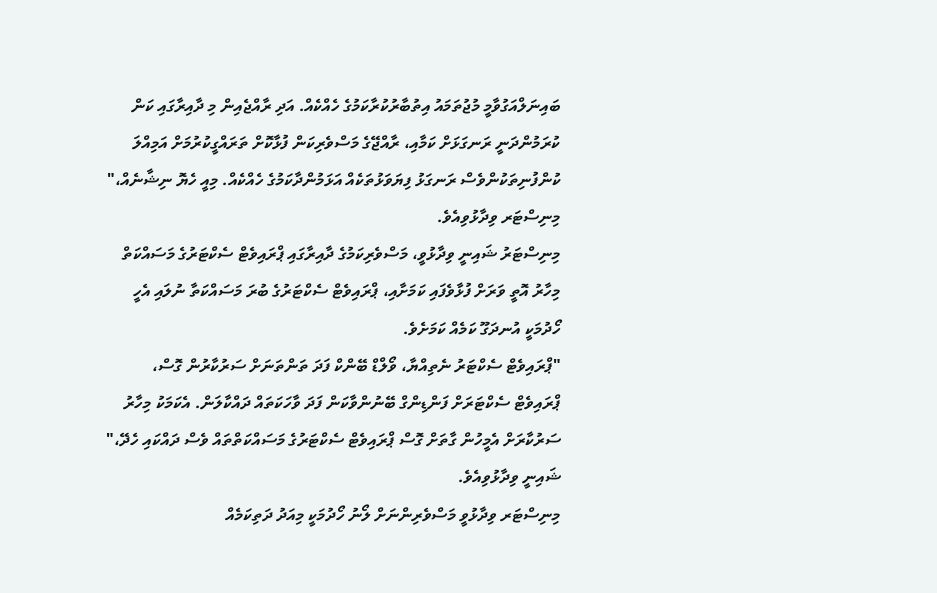ބައިނަލްއަގުވާމީ މުޖުތަމައު އިތުބާރުކުރާކަމުގެ ހެއްކެއް. އަދި ރާއްޖެއިން މި ދާއިރާގައި ކަން ކުރަމުންދަނީ ރަނގަޅަށް ކަމާއި، ރާއްޖޭގެ މަސްވެރިކަން ފުޅާކޮށް ތަރައްގީކުރުމަށް އަމިއްލަ ކުންފުނިތަކުންވެސް ރަނގަޅު ފިޔަވަޅުތަކެއް އަޅަމުންދާކަމުގެ ހެއްކެއް. މިއީ ހެޔޮ ނިޝާނެއް،" މިނިސްޓަރ ވިދާޅުވިއެވެ.
މިނިސްޓަރު ޝައިނީ ވިދާޅުވީ، މަސްވެރިކަމުގެ ދާއިރާގައި ޕްރައިވެޓް ސެކްޓަރުގެ މަސައްކަތް މިހާރު އޮތީ ވަރަށް ފުޅާވެފައި ކަމަށާއި، ޕްރައިވެޓް ސެކްޓަރުގެ ބުރަ މަސައްކަތާ ނުލައި އެހީ ހޯދުމަކީ އުނދަގޫ ކަމެއް ކަމަށެވެ.
"ޕްރައިވެޓް ސެކްޓަރު ނެތިއްޔާ، ވޯލްޑް ބޭންކް ފަދަ ތަންތަނަށް ސަރުކާރުން ގޮސް، ޕްރައިވެޓް ސެކްޓަރަށް ފަންޑިންގް ބޭނުންވާކަން ފަދަ ވާހަކަތައް ދައްކާލަން. އެކަމަކު މިހާރު ސަރުކާރަށް އެމީހުން ގާތަށް ގޮސް ޕްރައިވެޓް ސެކްޓަރުގެ މަސައްކަތްތައް ވެސް ދައްކައި ހެދޭ،" ޝައިނީ ވިދާޅުވިއެވެ.
މިނިސްޓަރ ވިދާޅުވީ މަސްވެރިންނަށް ލޯނު ހޯދުމަކީ މިއަދު ދަތިކަމެއް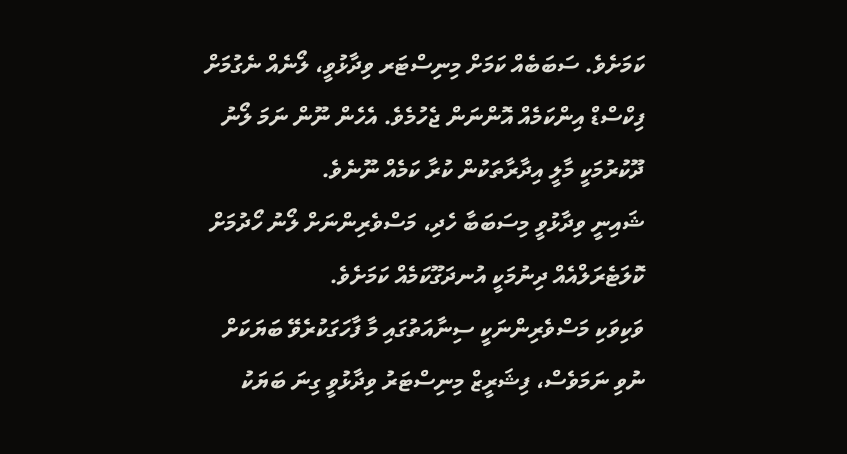ކަމަށެވެ. ސަބަބެއް ކަމަށް މިނިސްޓަރ ވިދާޅުވީ، ލޯނެއް ނެގުމަށް ފިކްސްޑް އިންކަމެއް އޮންނަން ޖެހުމެވެ. އެހެން ނޫން ނަމަ ލޯނު ދޫކުރުމަކީ މާލީ އިދާރާތަކުން ކުރާ ކަމެއް ނޫނެވެ.
ޝައިނީ ވިދާޅުވީ މިސަބަބާ ހެދި، މަސްވެރިންނަށް ލޯނު ހޯދުމަށް ކޮލަޓެރަލްއެއް ދިނުމަކީ އުނދަގޫކަމެއް ކަމަށެވެ.
ވަކިވަކި މަސްވެރިންނަކީ ސިނާއަތުގައި މާ ފާހަގަކުރެވޭ ބަޔަކަށް ނުވި ނަމަވެސް، ފިޝަރީޒް މިނިސްޓަރު ވިދާޅުވީ ގިނަ ބަޔަކު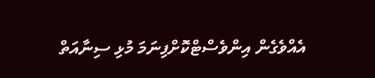އެއްވެގެން އިންވެސްޓްކޮށްފިނަމަ މުޅި ސިނާއަތް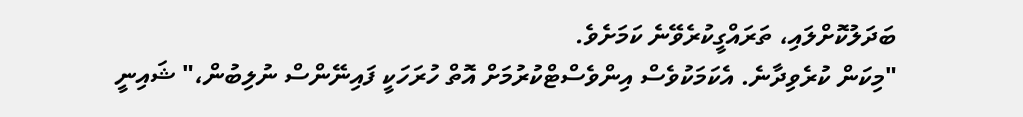ބަދަލުކޮށްލައި، ތަރައްގީކުރެވޭނެ ކަމަށެވެ.
"މިކަން ކުރެވިދާނެ. އެކަމަކުވެސް އިންވެސްޓްކުރުމަށް އޮތް ހުރަހަކީ ފައިނޭންސް ނުލިބުން،" ޝައިނީ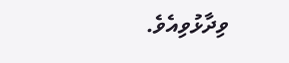ވިދާޅުވިއެވެ.